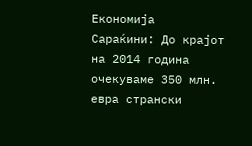Економија
Сараќини: До крајот на 2014 година очекуваме 350 млн. евра странски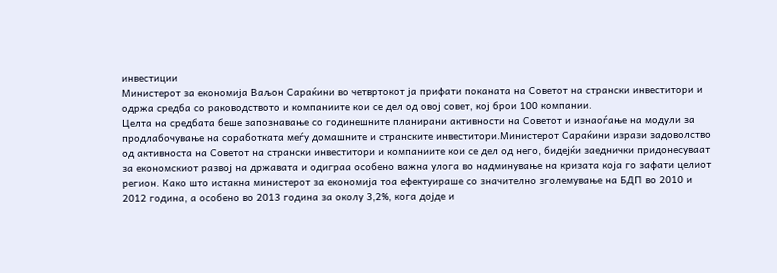инвестиции
Министерот за економија Ваљон Сараќини во четвртокот ја прифати поканата на Советот на странски инвеститори и одржа средба со раководството и компаниите кои се дел од овој совет, кој брои 100 компании.
Целта на средбата беше запознавање со годинешните планирани активности на Советот и изнаоѓање на модули за продлабочување на соработката меѓу домашните и странските инвеститори.Министерот Сараќини изрази задоволство од активноста на Советот на странски инвеститори и компаниите кои се дел од него, бидејќи заеднички придонесуваат за економскиот развој на државата и одиграа особено важна улога во надминување на кризата која го зафати целиот регион. Како што истакна министерот за економија тоа ефектуираше со значително зголемување на БДП во 2010 и 2012 година, а особено во 2013 година за околу 3,2%, кога дојде и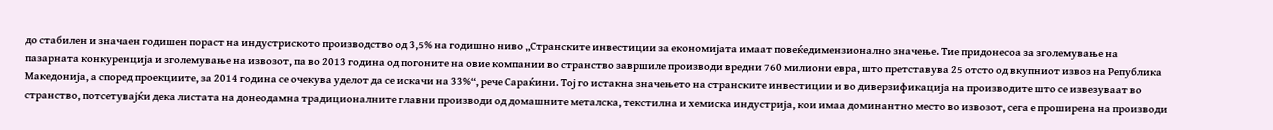до стабилен и значаен годишен пораст на индустриското производство од 3,5% на годишно ниво „Странските инвестиции за економијата имаат повеќедимензионално значење. Тие придонесоа за зголемување на пазарната конкуренција и зголемување на извозот, па во 2013 година од погоните на овие компании во странство завршиле производи вредни 760 милиони евра, што претставува 25 отсто од вкупниот извоз на Република Македонија, а според проекциите, за 2014 година се очекува уделот да се искачи на 33%“, рече Сараќини. Тој го истакна значењето на странските инвестиции и во диверзификација на производите што се извезуваат во странство, потсетувајќи дека листата на донеодамна традиционалните главни производи од домашните металска, текстилна и хемиска индустрија, кои имаа доминантно место во извозот, сега е проширена на производи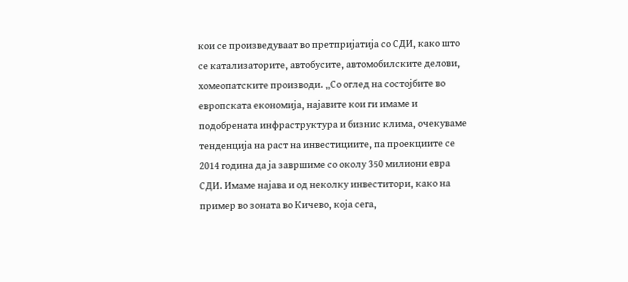кои се произведуваат во претпријатија со СДИ, како што се катализаторите, автобусите, автомобилските делови, хомеопатските производи. „Со оглед на состојбите во европската економија, најавите кои ги имаме и подобрената инфраструктура и бизнис клима, очекуваме тенденција на раст на инвестициите, па проекциите се 2014 година да ја завршиме со околу 350 милиони евра СДИ. Имаме најава и од неколку инвеститори, како на пример во зоната во Кичево, која сега,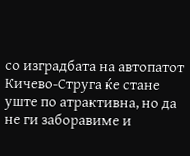со изградбата на автопатот Кичево-Струга ќе стане уште по атрактивна, но да не ги заборавиме и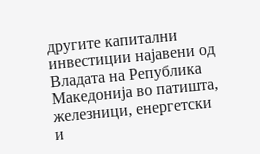другите капитални инвестиции најавени од Владата на Република Македонија во патишта, железници, енергетски и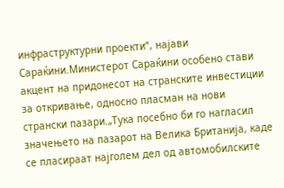инфраструктурни проекти“, најави Сараќини.Министерот Сараќини особено стави акцент на придонесот на странските инвестиции за откривање, односно пласман на нови странски пазари.„Тука посебно би го нагласил значењето на пазарот на Велика Британија, каде се пласираат најголем дел од автомобилските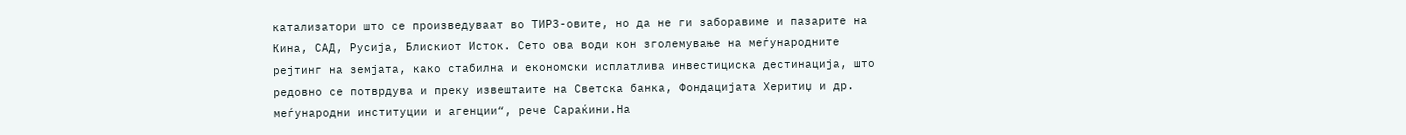катализатори што се произведуваат во ТИРЗ-овите, но да не ги заборавиме и пазарите на Кина, САД, Русија, Блискиот Исток. Сето ова води кон зголемување на меѓународните рејтинг на земјата, како стабилна и економски исплатлива инвестициска дестинација, што редовно се потврдува и преку извештаите на Светска банка, Фондацијата Херитиџ и др. меѓународни институции и агенции“, рече Сараќини.На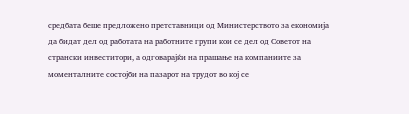средбата беше предложено претставници од Министерството за економија да бидат дел од работата на работните групи кои се дел од Советот на странски инвеститори, а одговарајќи на прашање на компаниите за моменталните состојби на пазарот на трудот во кој се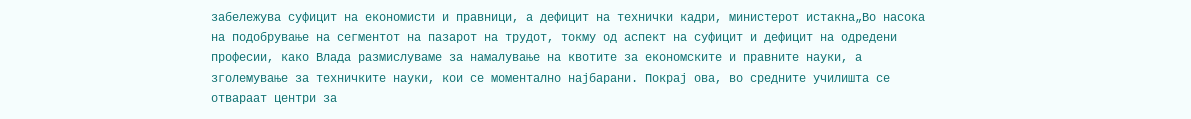забележува суфицит на економисти и правници, а дефицит на технички кадри, министерот истакна„Во насока на подобрување на сегментот на пазарот на трудот, токму од аспект на суфицит и дефицит на одредени професии, како Влада размислуваме за намалување на квотите за економските и правните науки, а зголемување за техничките науки, кои се моментално најбарани. Покрај ова, во средните училишта се отвараат центри за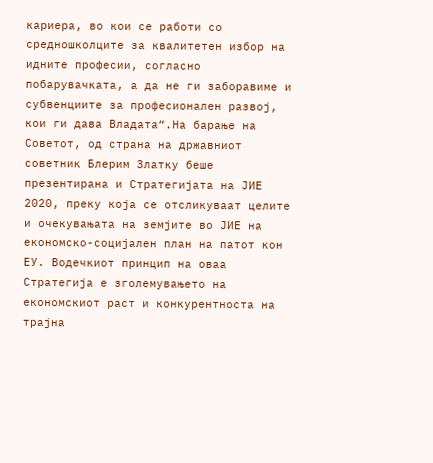кариера, во кои се работи со средношколците за квалитетен избор на идните професии, согласно побарувачката, а да не ги заборавиме и субвенциите за професионален развој, кои ги дава Владата“.На барање на Советот, од страна на државниот советник Блерим Златку беше презентирана и Стратегијата на ЈИЕ 2020, преку која се отсликуваат целите и очекувањата на земјите во ЈИЕ на економско-социјален план на патот кон ЕУ. Водечкиот принцип на оваа Стратегија е зголемувањето на економскиот раст и конкурентноста на трајна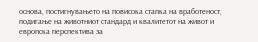основа, постигнувањето на повисока стапка на вработеност, подигање на животниот стандард и квалитетот на живот и европска перспектива за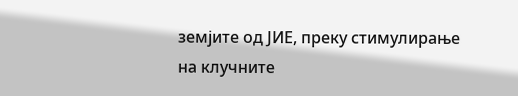земјите од ЈИЕ, преку стимулирање на клучните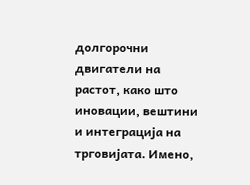долгорочни двигатели на растот, како што иновации, вештини и интеграција на трговијата. Имено,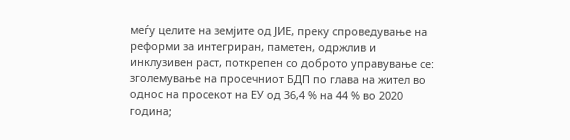меѓу целите на земјите од ЈИЕ, преку спроведување на реформи за интегриран, паметен, одржлив и инклузивен раст, поткрепен со доброто управување се: зголемување на просечниот БДП по глава на жител во однос на просекот на ЕУ од 36,4 % на 44 % во 2020 година;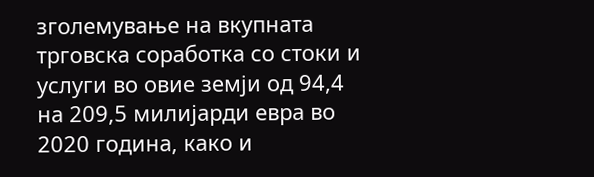зголемување на вкупната трговска соработка со стоки и услуги во овие земји од 94,4 на 209,5 милијарди евра во 2020 година, како и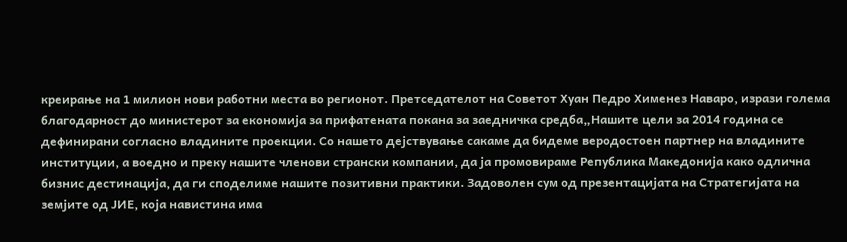креирање на 1 милион нови работни места во регионот. Претседателот на Советот Хуан Педро Хименез Наваро, изрази голема благодарност до министерот за економија за прифатената покана за заедничка средба„Нашите цели за 2014 година се дефинирани согласно владините проекции. Со нашето дејствување сакаме да бидеме веродостоен партнер на владините институции, а воедно и преку нашите членови странски компании, да ја промовираме Република Македонија како одлична бизнис дестинација, да ги споделиме нашите позитивни практики. Задоволен сум од презентацијата на Стратегијата на земјите од ЈИЕ, која навистина има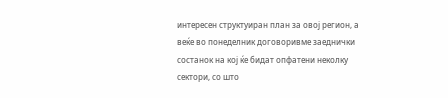интересен структуиран план за овој регион, а веќе во понеделник договоривме заеднички состанок на кој ќе бидат опфатени неколку сектори, со што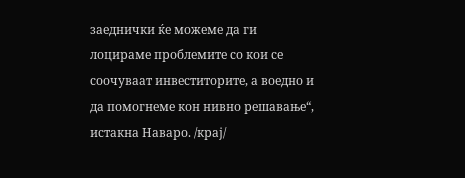заеднички ќе можеме да ги лоцираме проблемите со кои се соочуваат инвеститорите, а воедно и да помогнеме кон нивно решавање“, истакна Наваро. /крај/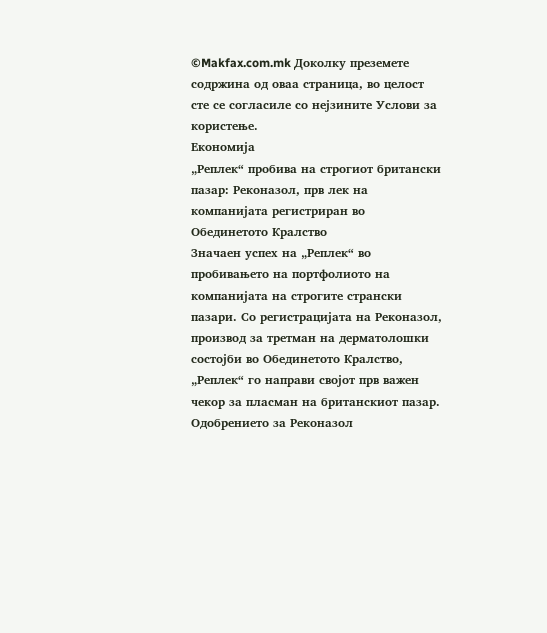©Makfax.com.mk Доколку преземете содржина од оваа страница, во целост сте се согласиле со нејзините Услови за користење.
Економија
„Реплек“ пробива на строгиот британски пазар: Реконазол, прв лек на компанијата регистриран во Обединетото Кралство
Значаен успех на „Реплек“ во пробивањето на портфолиото на компанијата на строгите странски пазари. Со регистрацијата на Реконазол, производ за третман на дерматолошки состојби во Обединетото Кралство, „Реплек“ го направи својот прв важен чекор за пласман на британскиот пазар. Одобрението за Реконазол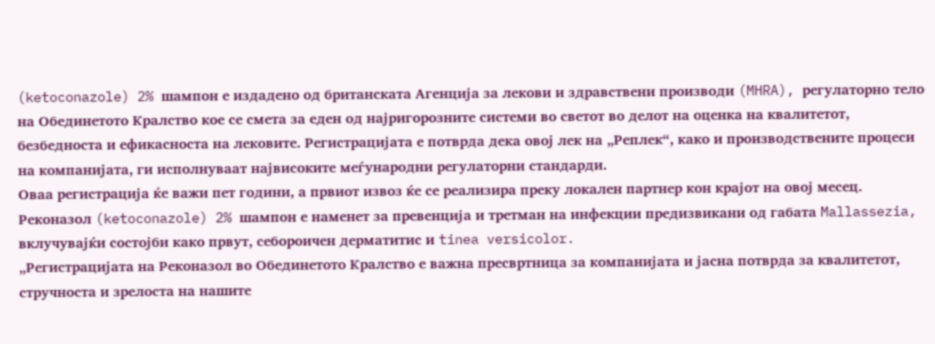(ketoconazole) 2% шампон е издадено од британската Агенција за лекови и здравствени производи (MHRA), регулаторно тело на Обединетото Кралство кое се смета за еден од најригорозните системи во светот во делот на оценка на квалитетот, безбедноста и ефикасноста на лековите. Регистрацијата е потврда дека овој лек на „Реплек“, како и производствените процеси на компанијата, ги исполнуваат највисоките меѓународни регулаторни стандарди.
Оваа регистрација ќе важи пет години, а првиот извоз ќе се реализира преку локален партнер кон крајот на овој месец. Реконазол (ketoconazole) 2% шампон е наменет за превенција и третман на инфекции предизвикани од габата Mallassezia, вклучувајќи состојби како првут, себороичен дерматитис и tinea versicolor.
„Регистрацијата на Реконазол во Обединетото Кралство е важна пресвртница за компанијата и јасна потврда за квалитетот, стручноста и зрелоста на нашите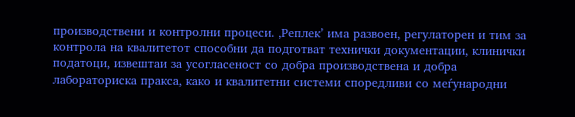производствени и контролни процеси. ‚Реплек’ има развоен, регулаторен и тим за контрола на квалитетот способни да подготват технички документации, клинички податоци, извештаи за усогласеност со добра производствена и добра лабораториска пракса, како и квалитетни системи споредливи со меѓународни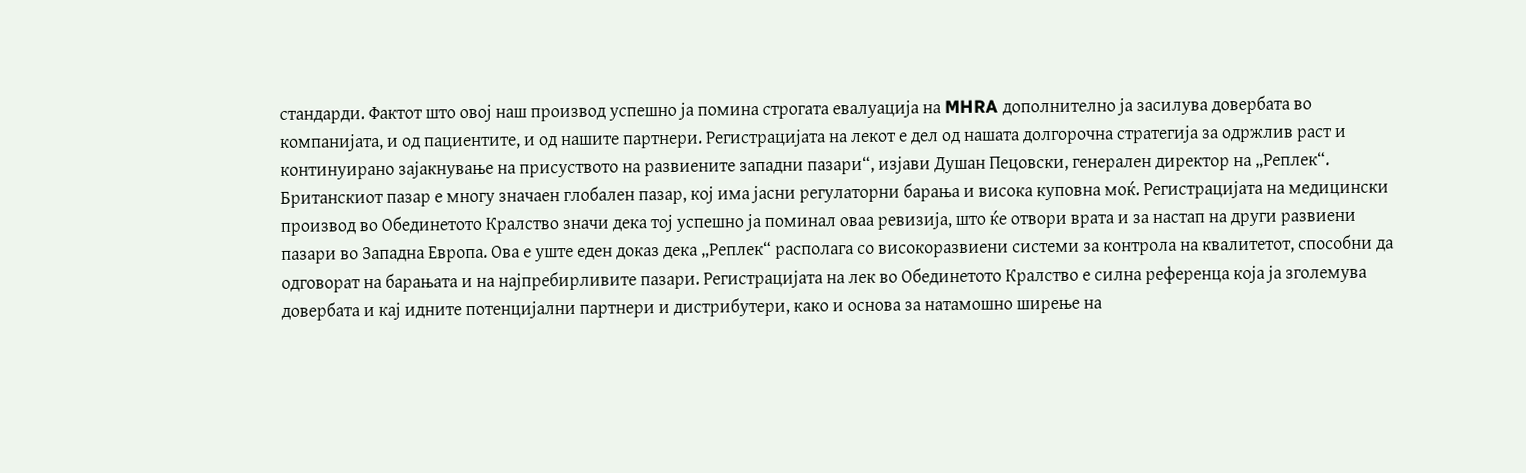стандарди. Фактот што овој наш производ успешно ја помина строгата евалуација на MHRA дополнително ја засилува довербата во компанијата, и од пациентите, и од нашите партнери. Регистрацијата на лекот е дел од нашата долгорочна стратегија за одржлив раст и континуирано зајакнување на присуството на развиените западни пазари“, изјави Душан Пецовски, генерален директор на „Реплек“.
Британскиот пазар е многу значаен глобален пазар, кој има јасни регулаторни барања и висока куповна моќ. Регистрацијата на медицински производ во Обединетото Кралство значи дека тој успешно ја поминал оваа ревизија, што ќе отвори врата и за настап на други развиени пазари во Западна Европа. Ова е уште еден доказ дека „Реплек“ располага со високоразвиени системи за контрола на квалитетот, способни да одговорат на барањата и на најпребирливите пазари. Регистрацијата на лек во Обединетото Кралство е силна референца која ја зголемува довербата и кај идните потенцијални партнери и дистрибутери, како и основа за натамошно ширење на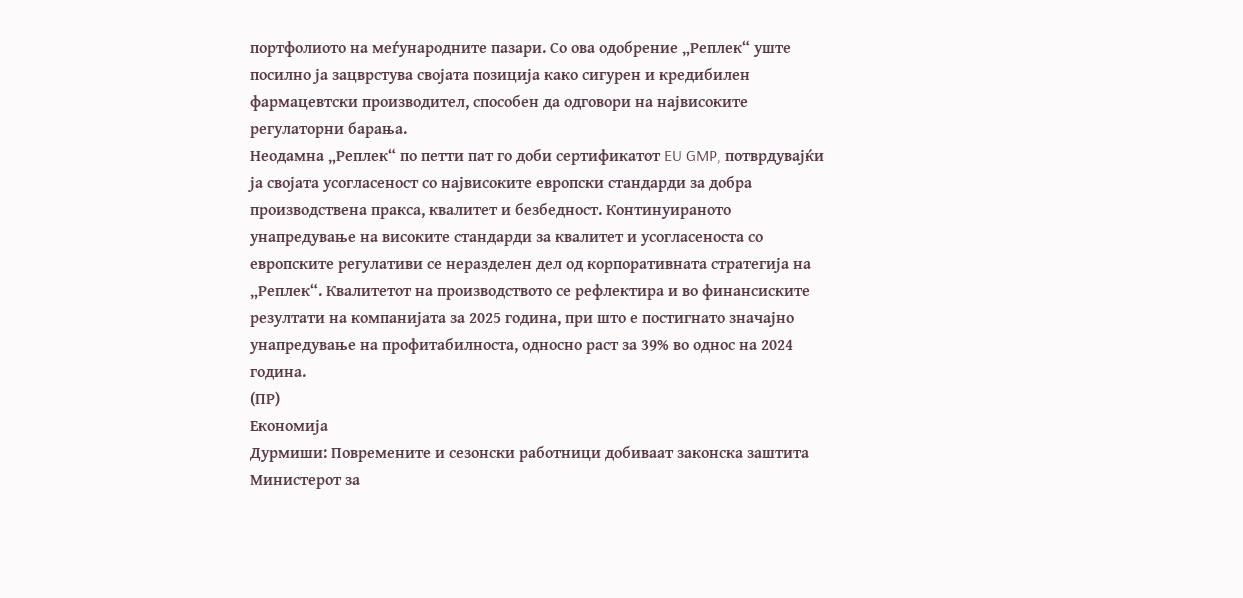портфолиото на меѓународните пазари. Со ова одобрение „Реплек“ уште посилно ја зацврстува својата позиција како сигурен и кредибилен фармацевтски производител, способен да одговори на највисоките регулаторни барања.
Неодамна „Реплек“ по петти пат го доби сертификатот EU GMP, потврдувајќи ја својата усогласеност со највисоките европски стандарди за добра производствена пракса, квалитет и безбедност. Континуираното унапредување на високите стандарди за квалитет и усогласеноста со европските регулативи се неразделен дел од корпоративната стратегија на „Реплек“. Квалитетот на производството се рефлектира и во финансиските резултати на компанијата за 2025 година, при што е постигнато значајно унапредување на профитабилноста, односно раст за 39% во однос на 2024 година.
(ПР)
Економија
Дурмиши: Повремените и сезонски работници добиваат законска заштита
Министерот за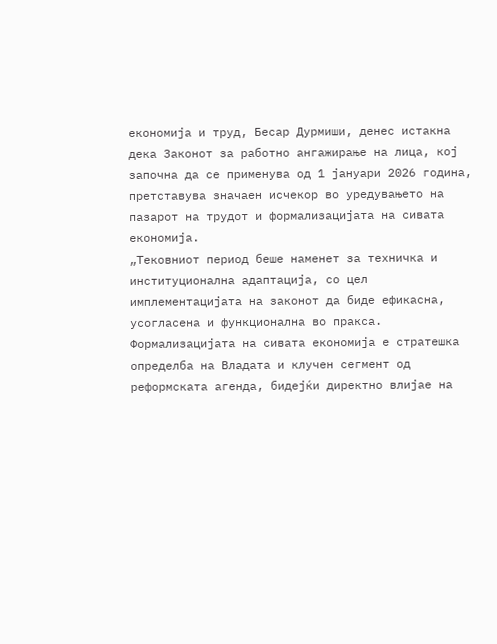економија и труд, Бесар Дурмиши, денес истакна дека Законот за работно ангажирање на лица, кој започна да се применува од 1 јануари 2026 година, претставува значаен исчекор во уредувањето на пазарот на трудот и формализацијата на сивата економија.
„Тековниот период беше наменет за техничка и институционална адаптација, со цел имплементацијата на законот да биде ефикасна, усогласена и функционална во пракса. Формализацијата на сивата економија е стратешка определба на Владата и клучен сегмент од реформската агенда, бидејќи директно влијае на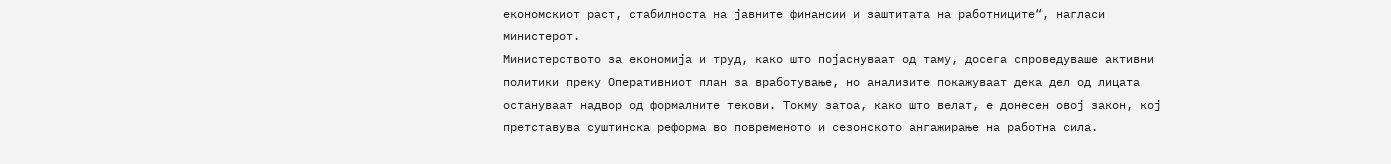економскиот раст, стабилноста на јавните финансии и заштитата на работниците“, нагласи министерот.
Министерството за економија и труд, како што појаснуваат од таму, досега спроведуваше активни политики преку Оперативниот план за вработување, но анализите покажуваат дека дел од лицата остануваат надвор од формалните текови. Токму затоа, како што велат, е донесен овој закон, кој претставува суштинска реформа во повременото и сезонското ангажирање на работна сила.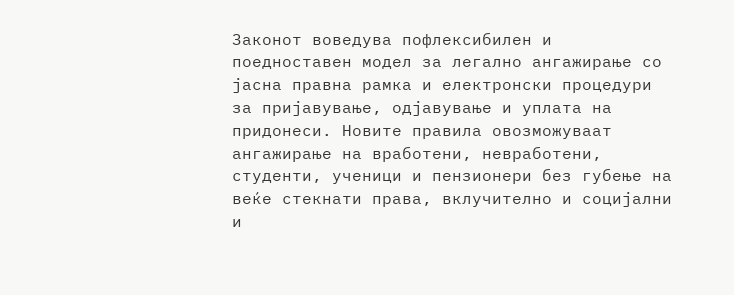Законот воведува пофлексибилен и поедноставен модел за легално ангажирање со јасна правна рамка и електронски процедури за пријавување, одјавување и уплата на придонеси. Новите правила овозможуваат ангажирање на вработени, невработени, студенти, ученици и пензионери без губење на веќе стекнати права, вклучително и социјални и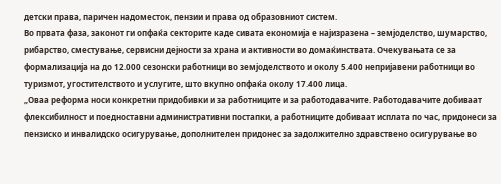детски права, паричен надоместок, пензии и права од образовниот систем.
Во првата фаза, законот ги опфаќа секторите каде сивата економија е најизразена – земјоделство, шумарство, рибарство, сместување, сервисни дејности за храна и активности во домаќинствата. Очекувањата се за формализација на до 12.000 сезонски работници во земјоделството и околу 5.400 непријавени работници во туризмот, угостителството и услугите, што вкупно опфаќа околу 17.400 лица.
„Оваа реформа носи конкретни придобивки и за работниците и за работодавачите. Работодавачите добиваат флексибилност и поедноставни административни постапки, а работниците добиваат исплата по час, придонеси за пензиско и инвалидско осигурување, дополнителен придонес за задолжително здравствено осигурување во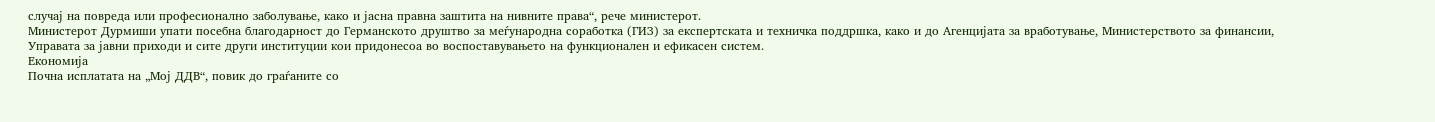случај на повреда или професионално заболување, како и јасна правна заштита на нивните права“, рече министерот.
Министерот Дурмиши упати посебна благодарност до Германското друштво за меѓународна соработка (ГИЗ) за експертската и техничка поддршка, како и до Агенцијата за вработување, Министерството за финансии, Управата за јавни приходи и сите други институции кои придонесоа во воспоставувањето на функционален и ефикасен систем.
Економија
Почна исплатата на „Мој ДДВ“, повик до граѓаните со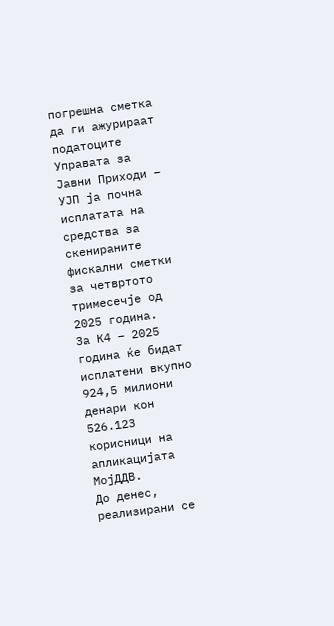погрешна сметка да ги ажурираат податоците
Управата за Јавни Приходи – УЈП ја почна исплатата на средства за скенираните фискални сметки за четвртото тримесечје од 2025 година.
За К4 – 2025 година ќе бидат исплатени вкупно 924,5 милиони денари кон 526.123 корисници на апликацијата МојДДВ.
До денес, реализирани се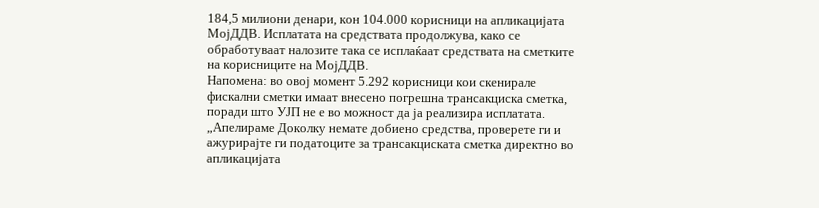184,5 милиони денари, кон 104.000 корисници на апликацијата МојДДВ. Исплатата на средствата продолжува, како се обработуваат налозите така се исплаќаат средствата на сметките на корисниците на МојДДВ.
Напомeна: во овој момент 5.292 корисници кои скенирале фискални сметки имаат внесено погрешна трансакциска сметка, поради што УЈП не е во можност да ја реализира исплатата.
„Апелираме Доколку немате добиено средства, проверете ги и ажурирајте ги податоците за трансакциската сметка директно во апликацијата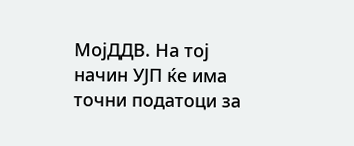МојДДВ. На тој начин УЈП ќе има точни податоци за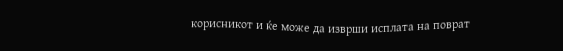корисникот и ќе може да изврши исплата на поврат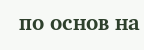по основ на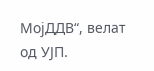МојДДВ“, велат од УЈП.